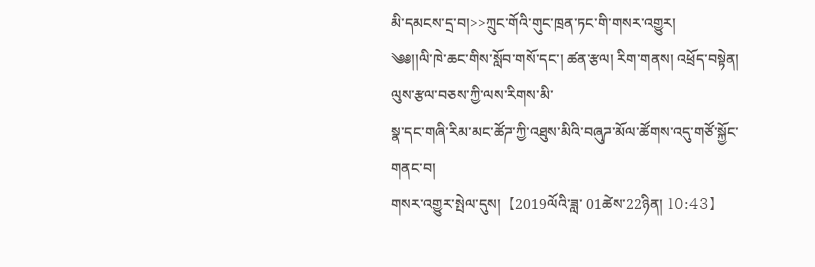མི་དམངས་དྲ་བ།>>ཀྲུང་གོའི་གུང་ཁྲན་ཏང་གི་གསར་འགྱུར།
༄༅།།ལི་ཁེ་ཆང་གིས་སློབ་གསོ་དང་། ཚན་རྩལ། རིག་གནས། འཕྲོད་བསྟེན། ལུས་རྩལ་བཅས་ཀྱི་ལས་རིགས་མི་
སྣ་དང་གཞི་རིམ་མང་ཚོཌ་ཀྱི་འཐུས་མིའི་བཞུཌ་མོལ་ཚོགས་འདུ་གཙོ་སྐྱོང་གནང་བ།
གསར་འགྱུར་སྤེལ་དུས།  【2019ལོའི་ཟླ་ 01ཚེས་22ཉིན། 10:43】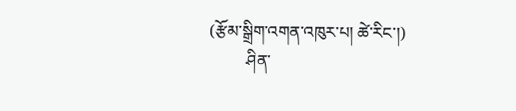(རྩོམ་སྒྲིག་འགན་འཁུར་པ། ཚེ་རིང་།)
         ཤིན་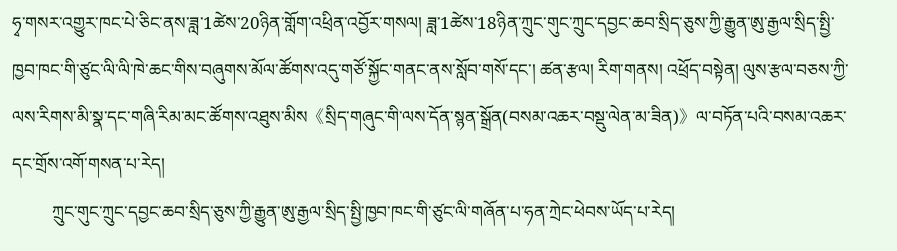ཧྭ་གསར་འགྱུར་ཁང་པེ་ཅིང་ནས་ཟླ་1ཚེས་20ཉིན་གློག་འཕྲིན་འབྱོར་གསལ། ཟླ་1ཚེས་18ཉིན་ཀྲུང་གུང་ཀྲུང་དབྱང་ཆབ་སྲིད་ཅུས་ཀྱི་རྒྱུན་ཨུ་རྒྱལ་སྲིད་སྤྱི་ཁྱབ་ཁང་གི་ཙུང་ལི་ལི་ཁེ་ཆང་གིས་བཞུགས་མོལ་ཚོགས་འདུ་གཙོ་སྐྱོང་གནང་ནས་སློབ་གསོ་དང་། ཚན་རྩལ། རིག་གནས། འཕྲོད་བསྟེན། ལུས་རྩལ་བཅས་ཀྱི་ལས་རིགས་མི་སྣ་དང་གཞི་རིམ་མང་ཚོགས་འཐུས་མིས《སྲིད་གཞུང་གི་ལས་དོན་སྙན་སྒྲོན(བསམ་འཆར་བསྡུ་ལེན་མ་ཟིན)》ལ་བཏོན་པའི་བསམ་འཆར་དང་གྲོས་འགོ་གསན་པ་རེད།
         ཀྲུང་གུང་ཀྲུང་དབྱང་ཆབ་སྲིད་ཅུས་ཀྱི་རྒྱུན་ཨུ་རྒྱལ་སྲིད་སྤྱི་ཁྱབ་ཁང་གི་ཙུང་ལི་གཞོན་པ་ཧན་ཀྲེང་ཕེབས་ཡོད་པ་རེད།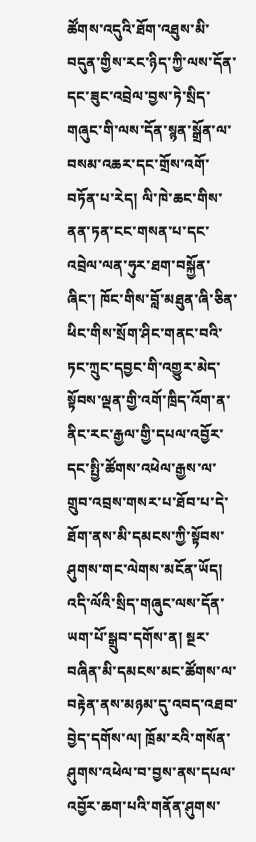ཚོགས་འདུའི་ཐོག་འཐུས་མི་བདུན་གྱིས་རང་ཉིད་ཀྱི་ལས་དོན་དང་ཟུང་འབྲེལ་བྱས་ཏེ་སྲིད་གཞུང་གི་ལས་དོན་སྙན་སྒྲོན་ལ་བསམ་འཆར་དང་གྲོས་འགོ་བཏོན་པ་རེད། ལི་ཁེ་ཆང་གིས་ནན་ཏན་ངང་གསན་པ་དང་འབྲེལ་ལན་ཧུར་ཐག་བསྐྱོན་ཞིང་། ཁོང་གིས་བློ་མཐུན་ཞི་ཅིན་ཕིང་གིས་སྲོག་ཤིང་གནང་བའི་ཏང་ཀྲུང་དབྱང་གི་འགྱུར་མེད་སྟོབས་ལྡན་གྱི་འགོ་ཁྲིད་འོག་ན་ནིང་རང་རྒྱལ་གྱི་དཔལ་འབྱོར་དང་སྤྱི་ཚོགས་འཕེལ་རྒྱས་ལ་གྲུབ་འབྲས་གསར་པ་ཐོབ་པ་དེ་ཐོག་ནས་མི་དམངས་ཀྱི་སྟོབས་ཤུགས་གང་ལེགས་མངོན་ཡོད། འདི་ལོའི་སྲིད་གཞུང་ལས་དོན་ཡག་པོ་སྒྲུབ་དགོས་ན། སྔར་བཞིན་མི་དམངས་མང་ཚོགས་ལ་བརྟེན་ནས་མཉམ་དུ་འབད་འཐབ་བྱེད་དགོས་ལ། ཁྲོམ་རའི་གསོན་ཤུགས་འཕེལ་བ་བྱས་ནས་དཔལ་འབྱོར་ཆག་པའི་གནོན་ཤུགས་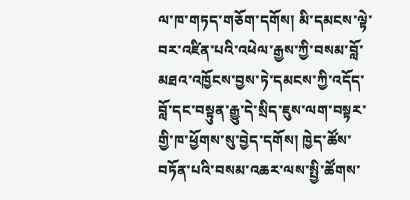ལ་ཁ་གཏད་གཅོག་དགོས། མི་དམངས་ལྟེ་བར་འཛིན་པའི་འཕེལ་རྒྱས་ཀྱི་བསམ་བློ་མཐའ་འཁྱོངས་བྱས་ཏེ་དམངས་ཀྱི་འདོད་བློ་དང་བསྟུན་རྒྱུ་དེ་སྲིད་ཇུས་ལག་བསྟར་གྱི་ཁ་ཕྱོགས་སུ་བྱེད་དགོས། ཁྱེད་ཚོས་བཏོན་པའི་བསམ་འཆར་ལས་སྤྱི་ཚོགས་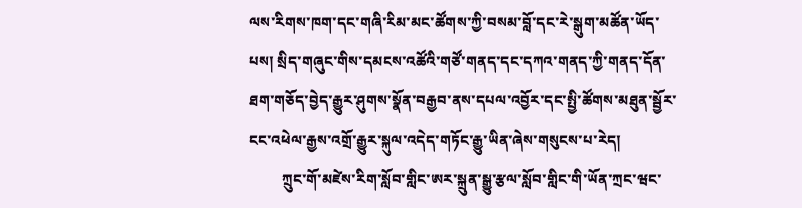ལས་རིགས་ཁག་དང་གཞི་རིམ་མང་ཚོགས་ཀྱི་བསམ་བློ་དང་རེ་སྒུག་མཚོན་ཡོད་པས། སྲིད་གཞུང་གིས་དམངས་འཚོའི་གཙོ་གནད་དང་དཀའ་གནད་ཀྱི་གནད་དོན་ཐག་གཅོད་བྱེད་རྒྱུར་ཤུགས་སྣོན་བརྒྱབ་ནས་དཔལ་འབྱོར་དང་སྤྱི་ཚོགས་མཐུན་སྦྱོར་ངང་འཕེལ་རྒྱས་འགྲོ་རྒྱུར་སྐུལ་འདེད་གཏོང་རྒྱུ་ཡིན་ཞེས་གསུངས་པ་རེད།
         ཀྲུང་གོ་མཛེས་རིག་སློབ་གླིང་ཨར་སྐྲུན་སྒྱུ་རྩལ་སློབ་གླིང་གི་ཡོན་ཀྲང་ཝང་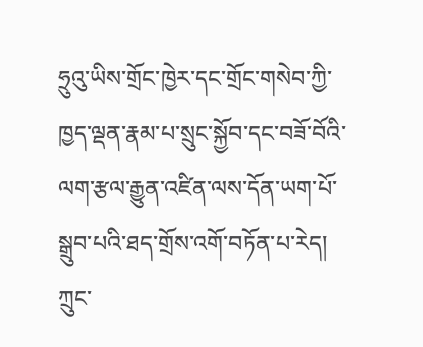ཧྲུའུ་ཡིས་གྲོང་ཁྱེར་དང་གྲོང་གསེབ་ཀྱི་ཁྱད་ལྡན་རྣམ་པ་སྲུང་སྐྱོབ་དང་བཟོ་བོའི་ལག་རྩལ་རྒྱུན་འཛིན་ལས་དོན་ཡག་པོ་སྒྲུབ་པའི་ཐད་གྲོས་འགོ་བཏོན་པ་རེད། ཀྲུང་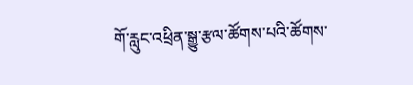གོ་རླུང་འཕྲིན་སྒྱུ་རྩལ་ཚོགས་པའི་ཚོགས་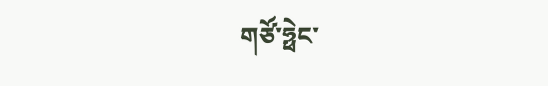གཙོ་ཧྥེང་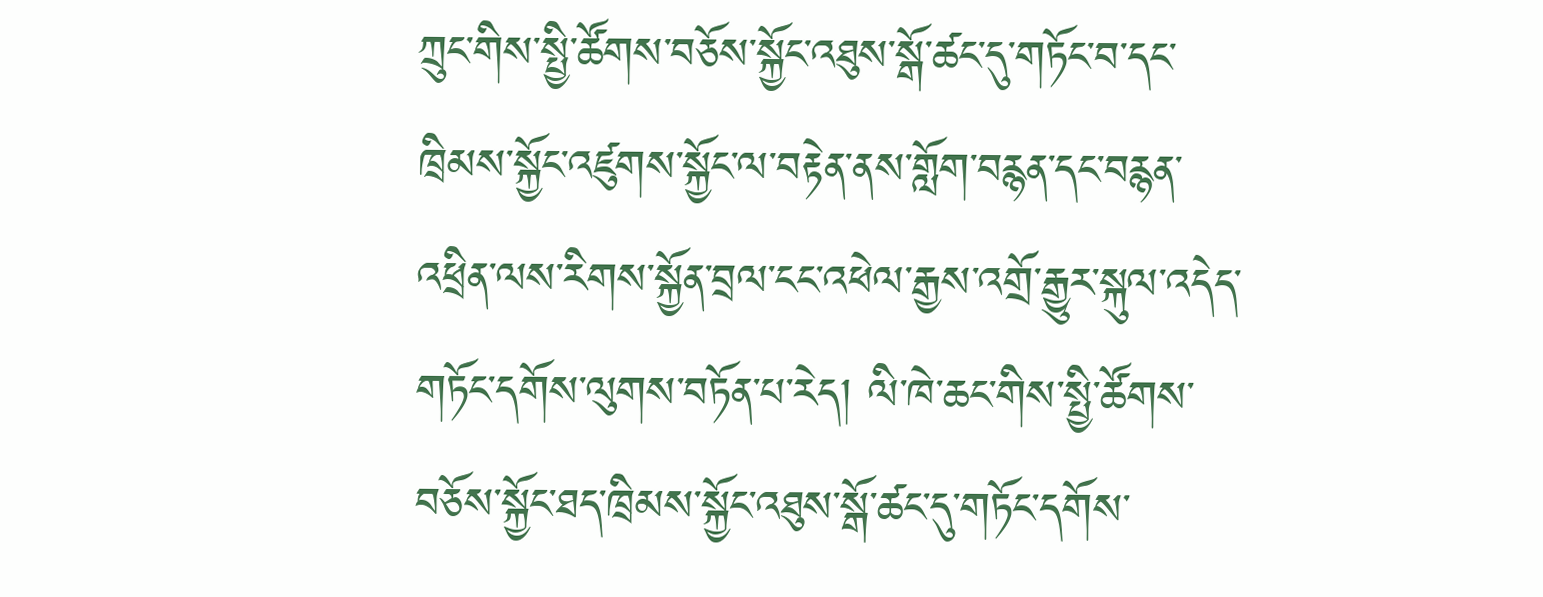ཀྲུང་གིས་སྤྱི་ཚོགས་བཅོས་སྐྱོང་འཐུས་སྒོ་ཚང་དུ་གཏོང་བ་དང་ཁྲིམས་སྐྱོང་འཛུགས་སྐྱོང་ལ་བརྟེན་ནས་གློག་བརྙན་དང་བརྙན་འཕྲིན་ལས་རིགས་སྐྱོན་བྲལ་ངང་འཕེལ་རྒྱས་འགྲོ་རྒྱུར་སྐུལ་འདེད་གཏོང་དགོས་ལུགས་བཏོན་པ་རེད། ལི་ཁེ་ཆང་གིས་སྤྱི་ཚོགས་བཅོས་སྐྱོང་ཐད་ཁྲིམས་སྐྱོང་འཐུས་སྒོ་ཚང་དུ་གཏོང་དགོས་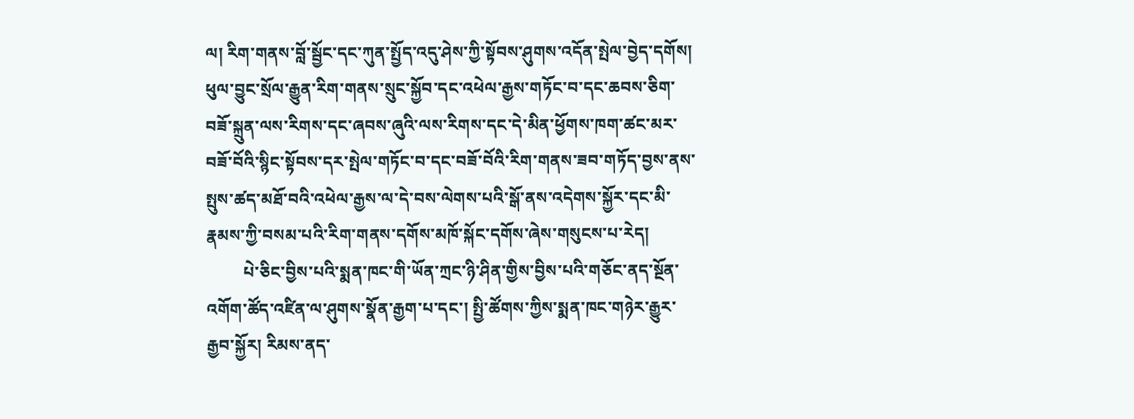ལ། རིག་གནས་བློ་སྦྱོང་དང་ཀུན་སྤྱོད་འདུ་ཤེས་ཀྱི་སྟོབས་ཤུགས་འདོན་སྤེལ་བྱེད་དགོས། ཕུལ་བྱུང་སྲོལ་རྒྱུན་རིག་གནས་སྲུང་སྐྱོབ་དང་འཕེལ་རྒྱས་གཏོང་བ་དང་ཆབས་ཅིག་བཟོ་སྐྲུན་ལས་རིགས་དང་ཞབས་ཞུའི་ལས་རིགས་དང་དེ་མིན་ཕྱོགས་ཁག་ཚང་མར་བཟོ་བོའི་སྙིང་སྟོབས་དར་སྤེལ་གཏོང་བ་དང་བཟོ་བོའི་རིག་གནས་ཟབ་གཏོད་བྱས་ནས་སྤུས་ཚད་མཐོ་བའི་འཕེལ་རྒྱས་ལ་དེ་བས་ལེགས་པའི་སྒོ་ནས་འདེགས་སྐྱོར་དང་མི་རྣམས་ཀྱི་བསམ་པའི་རིག་གནས་དགོས་མཁོ་སྐོང་དགོས་ཞེས་གསུངས་པ་རེད།
         པེ་ཅིང་བྱིས་པའི་སྨན་ཁང་གི་ཡོན་ཀྲང་ཉི་ཤིན་གྱིས་བྱིས་པའི་གཅོང་ནད་སྔོན་འགོག་ཚོད་འཛིན་ལ་ཤུགས་སྣོན་རྒྱག་པ་དང་། སྤྱི་ཚོགས་ཀྱིས་སྨན་ཁང་གཉེར་རྒྱུར་རྒྱབ་སྐྱོར། རིམས་ནད་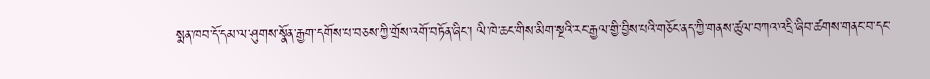སྨན་ཁབ་དོ་དམ་ལ་ཤུགས་སྣོན་རྒྱག་དགོས་པ་བཅས་ཀྱི་གྲོས་འགོ་བཏོན་ཞིང་། ལི་ཁེ་ཆང་གིས་མིག་སྔའི་རང་རྒྱལ་གྱི་བྱིས་པའི་གཅོང་ནད་ཀྱི་གནས་ཚུལ་བཀའ་འདྲི་ཞིབ་ཚགས་གནང་བ་དང་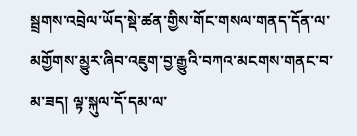སྦྲགས་འབྲེལ་ཡོད་སྡེ་ཚན་གྱིས་གོང་གསལ་གནད་དོན་ལ་མགྱོགས་མྱུར་ཞིབ་འཇུག་བྱ་རྒྱུའི་བཀའ་མངགས་གནང་བ་མ་ཟད། ལྟ་སྐུལ་དོ་དམ་ལ་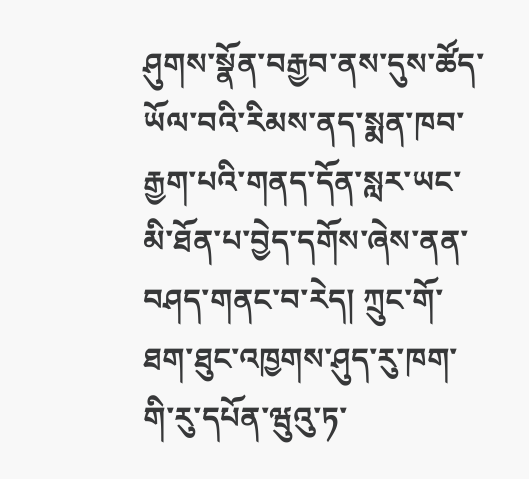ཤུགས་སྣོན་བརྒྱབ་ནས་དུས་ཚོད་ཡོལ་བའི་རིམས་ནད་སྨན་ཁབ་རྒྱག་པའི་གནད་དོན་སླར་ཡང་མི་ཐོན་པ་བྱེད་དགོས་ཞེས་ནན་བཤད་གནང་བ་རེད། ཀྲུང་གོ་ཐག་ཐུང་འཁྱགས་ཤུད་རུ་ཁག་གི་རུ་དཔོན་ཝུའུ་ཏ་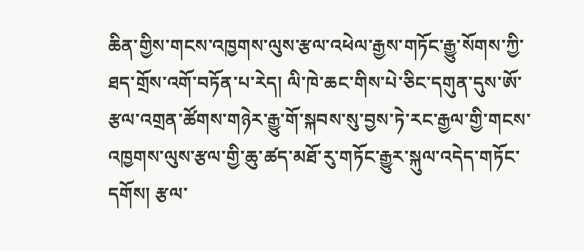ཆིན་གྱིས་གངས་འཁྱགས་ལུས་རྩལ་འཕེལ་རྒྱས་གཏོང་རྒྱུ་སོགས་ཀྱི་ཐད་གྲོས་འགོ་བཏོན་པ་རེད། ལི་ཁེ་ཆང་གིས་པེ་ཅིང་དགུན་དུས་ཨོ་རྩལ་འགྲན་ཚོགས་གཉེར་རྒྱུ་གོ་སྐབས་སུ་བྱས་ཏེ་རང་རྒྱལ་གྱི་གངས་འཁྱགས་ལུས་རྩལ་གྱི་ཆུ་ཚད་མཐོ་རུ་གཏོང་རྒྱུར་སྐུལ་འདེད་གཏོང་དགོས། རྩལ་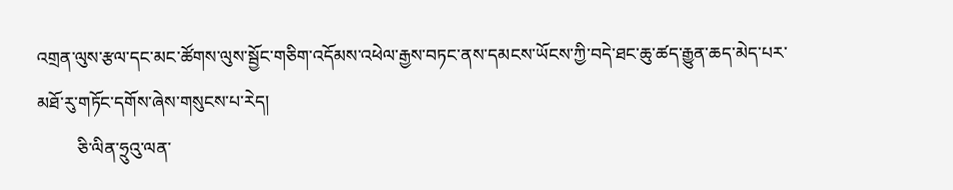འགྲན་ལུས་རྩལ་དང་མང་ཚོགས་ལུས་སྦྱོང་གཅིག་འདོམས་འཕེལ་རྒྱས་བཏང་ནས་དམངས་ཡོངས་ཀྱི་བདེ་ཐང་ཆུ་ཚད་རྒྱུན་ཆད་མེད་པར་མཐོ་རུ་གཏོང་དགོས་ཞེས་གསུངས་པ་རེད།
         ཅི་ལིན་ཧྲུའུ་ལན་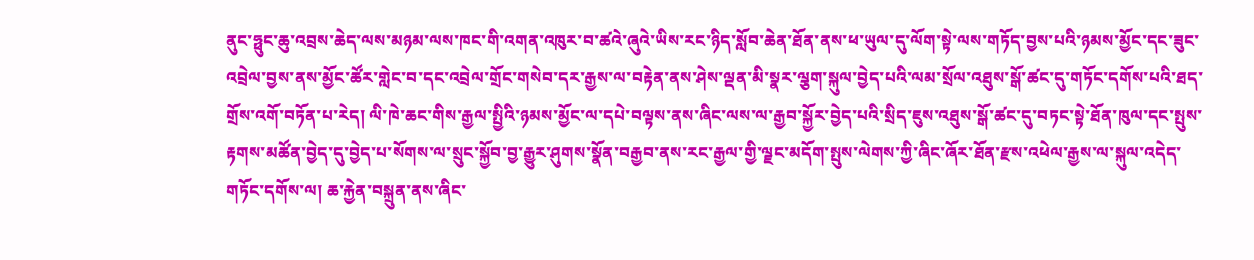ནུང་ཧྥུང་ཆུ་འབྲས་ཆེད་ལས་མཉམ་ལས་ཁང་གི་འགན་འཁུར་བ་ཚའེ་ཞུའེ་ཡིས་རང་ཉིད་སློབ་ཆེན་ཐོན་ནས་ཕ་ཡུལ་དུ་ལོག་སྟེ་ལས་གཏོད་བྱས་པའི་ཉམས་མྱོང་དང་ཟུང་འབྲེལ་བྱས་ནས་མྱོང་ཚོར་གླེང་བ་དང་འབྲེལ་གྲོང་གསེབ་དར་རྒྱས་ལ་བརྟེན་ནས་ཤེས་ལྡན་མི་སྣར་ལྕག་སྐུལ་བྱེད་པའི་ལམ་སྲོལ་འཐུས་སྒོ་ཚང་དུ་གཏོང་དགོས་པའི་ཐད་གྲོས་འགོ་བཏོན་པ་རེད། ལི་ཁེ་ཆང་གིས་རྒྱལ་སྤྱིའི་ཉམས་མྱོང་ལ་དཔེ་བལྟས་ནས་ཞིང་ལས་ལ་རྒྱབ་སྐྱོར་བྱེད་པའི་སྲིད་ཇུས་འཐུས་སྒོ་ཚང་དུ་བཏང་སྟེ་ཐོན་ཁུལ་དང་སྤུས་རྟགས་མཚོན་བྱེད་དུ་བྱེད་པ་སོགས་ལ་སྲུང་སྐྱོབ་བྱ་རྒྱུར་ཤུགས་སྣོན་བརྒྱབ་ནས་རང་རྒྱལ་གྱི་ལྗང་མདོག་སྤུས་ལེགས་ཀྱི་ཞིང་ཞོར་ཐོན་རྫས་འཕེལ་རྒྱས་ལ་སྐུལ་འདེད་གཏོང་དགོས་ལ། ཆ་རྐྱེན་བསྐྲུན་ནས་ཞིང་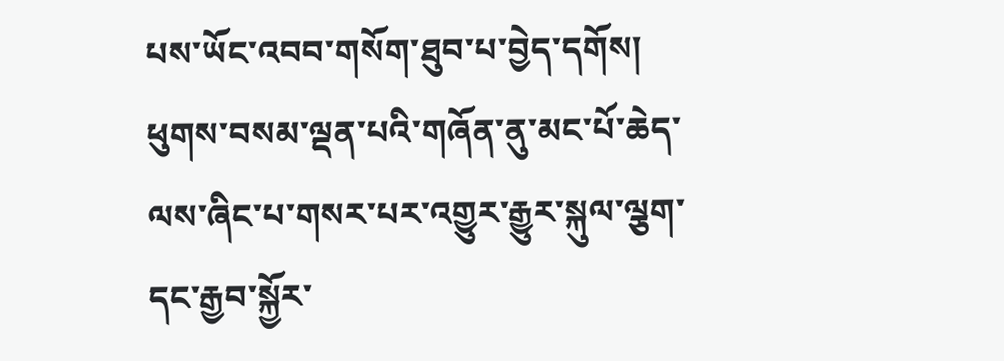པས་ཡོང་འབབ་གསོག་ཐུབ་པ་བྱེད་དགོས། ཕུགས་བསམ་ལྡན་པའི་གཞོན་ནུ་མང་པོ་ཆེད་ལས་ཞིང་པ་གསར་པར་འགྱུར་རྒྱུར་སྐུལ་ལྕག་དང་རྒྱབ་སྐྱོར་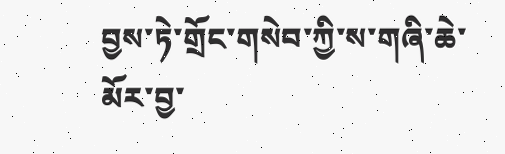བྱས་ཏེ་གྲོང་གསེབ་ཀྱི་ས་གཞི་ཆེ་མོར་བྱ་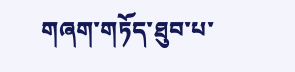གཞག་གཏོད་ཐུབ་པ་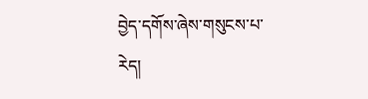བྱེད་དགོས་ཞེས་གསུངས་པ་རེད།